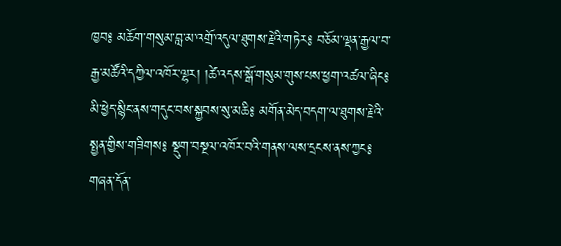ཁྱབ༔ མཆོག་གསུམ་བླ་མ་འགྲོ་འདུལ་ཐུགས་རྗེའི་གཏེར༔ བཅོམ་ལྡན་རྒྱལ་བ་རྒྱ་མཚོའི་དཀྱིལ་འཁོར་ལྷར། །ཚེ་འདས་སྒོ་གསུམ་གུས་པས་ཕྱག་འཚལ་ཞིང༔ མི་ཕྱེད་སྙིང་ནས་གདུང་བས་སྐྱབས་སུ་མཆི༔ མགོན་མེད་བདག་ལ་ཐུགས་རྗེའི་སྤྱན་གྱིས་གཟིགས༔ སྡུག་བསྔལ་འཁོར་བའི་གནས་ལས་དྲངས་ནས་ཀྱང༔ གཞན་དོན་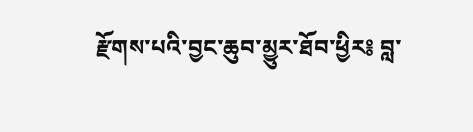རྫོགས་པའི་བྱང་ཆུབ་མྱུར་ཐོབ་ཕྱིར༔ བླ་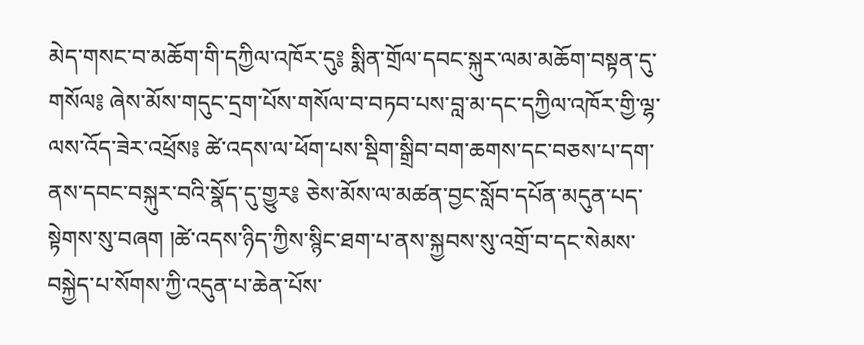མེད་གསང་བ་མཆོག་གི་དཀྱིལ་འཁོར་དུ༔ སྨིན་གྲོལ་དབང་སྐུར་ལམ་མཆོག་བསྟན་དུ་གསོལ༔ ཞེས་མོས་གདུང་དྲག་པོས་གསོལ་བ་བཏབ་པས་བླ་མ་དང་དཀྱིལ་འཁོར་གྱི་ལྷ་ལས་འོད་ཟེར་འཕྲོས༔ ཚེ་འདས་ལ་ཕོག་པས་སྡིག་སྒྲིབ་བག་ཆགས་དང་བཅས་པ་དག་ནས་དབང་བསྐུར་བའི་སྣོད་དུ་གྱུར༔ ཅེས་མོས་ལ་མཚན་བྱང་སློབ་དཔོན་མདུན་པད་སྟེགས་སུ་བཞག །ཚེ་འདས་ཉིད་ཀྱིས་སྙིང་ཐག་པ་ནས་སྐྱབས་སུ་འགྲོ་བ་དང་སེམས་བསྐྱེད་པ་སོགས་ཀྱི་འདུན་པ་ཆེན་པོས་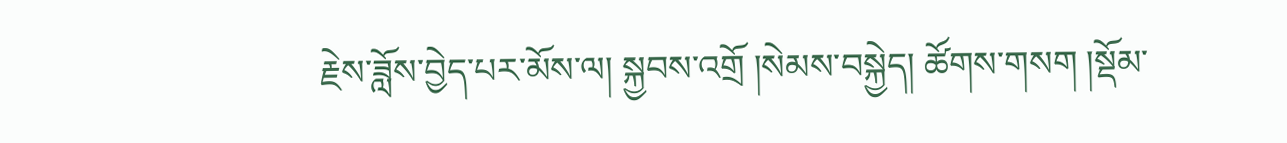རྗེས་ཟློས་བྱེད་པར་མོས་ལ། སྐྱབས་འགྲོ །སེམས་བསྐྱེད། ཚོགས་གསག །སྡོམ་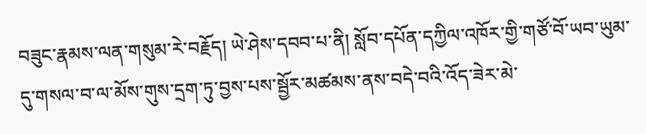བཟུང་རྣམས་ལན་གསུམ་རེ་བརྗོད། ཡེ་ཤེས་དབབ་པ་ནི། སློབ་དཔོན་དཀྱིལ་འཁོར་གྱི་གཙོ་བོ་ཡབ་ཡུམ་དུ་གསལ་བ་ལ་མོས་གུས་དྲག་ཏུ་བྱས་པས་སྦྱོར་མཚམས་ནས་བདེ་བའི་འོད་ཟེར་མེ་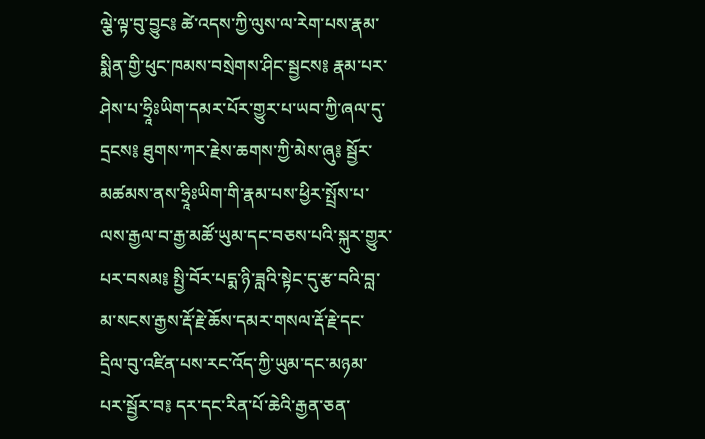ལྕེ་ལྟ་བུ་བྱུང༔ ཚེ་འདས་ཀྱི་ལུས་ལ་རེག་པས་རྣམ་སྨིན་གྱི་ཕུང་ཁམས་བསྲེགས་ཤིང་སྦྱངས༔ རྣམ་པར་ཤེས་པ་ཧྲཱིཿཡིག་དམར་པོར་གྱུར་པ་ཡབ་ཀྱི་ཞལ་དུ་དྲངས༔ ཐུགས་ཀར་རྗེས་ཆགས་ཀྱི་མེས་ཞུ༔ སྦྱོར་མཚམས་ནས་ཧྲཱིཿཡིག་གི་རྣམ་པས་ཕྱིར་སྤྲོས་པ་ལས་རྒྱལ་བ་རྒྱ་མཚོ་ཡུམ་དང་བཅས་པའི་སྐུར་གྱུར་པར་བསམ༔ སྤྱི་བོར་པདྨ་ཉི་ཟླའི་སྟེང་དུ་རྩ་བའི་བླ་མ་སངས་རྒྱས་རྡོ་རྗེ་ཆོས་དམར་གསལ་རྡོ་རྗེ་དང་དྲིལ་བུ་འཛིན་པས་རང་འོད་ཀྱི་ཡུམ་དང་མཉམ་པར་སྦྱོར་བ༔ དར་དང་རིན་པོ་ཆེའི་རྒྱན་ཅན་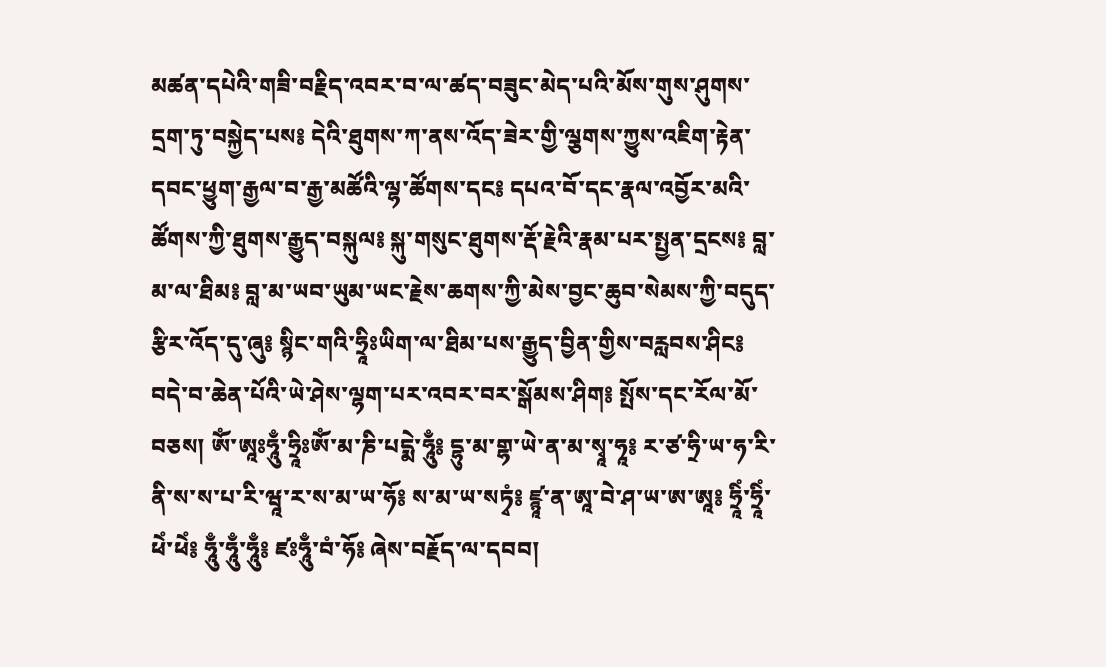མཚན་དཔེའི་གཟི་བརྗིད་འབར་བ་ལ་ཚད་བཟུང་མེད་པའི་མོས་གུས་ཤུགས་དྲག་ཏུ་བསྐྱེད་པས༔ དེའི་ཐུགས་ཀ་ནས་འོད་ཟེར་གྱི་ལྕགས་ཀྱུས་འཇིག་རྟེན་དབང་ཕྱུག་རྒྱལ་བ་རྒྱ་མཚོའི་ལྷ་ཚོགས་དང༔ དཔའ་བོ་དང་རྣལ་འབྱོར་མའི་ཚོགས་ཀྱི་ཐུགས་རྒྱུད་བསྐུལ༔ སྐུ་གསུང་ཐུགས་རྡོ་རྗེའི་རྣམ་པར་སྤྱན་དྲངས༔ བླ་མ་ལ་ཐིམ༔ བླ་མ་ཡབ་ཡུམ་ཡང་རྗེས་ཆགས་ཀྱི་མེས་བྱང་ཆུབ་སེམས་ཀྱི་བདུད་རྩིར་འོད་དུ་ཞུ༔ སྙིང་གའི་ཧྲཱིཿཡིག་ལ་ཐིམ་པས་རྒྱུད་བྱིན་གྱིས་བརླབས་ཤིང༔ བདེ་བ་ཆེན་པོའི་ཡེ་ཤེས་ལྷག་པར་འབར་བར་སྒོམས་ཤིག༔ སྤོས་དང་རོལ་མོ་བཅས། ཨོཾ་ཨཱཿཧཱུྃ་ཧྲཱིཿཨོཾ་མ་ཎི་པདྨེ་ཧཱུྃ༔ དྷུ་མ་གྷ་ཡེ་ན་མ་སྭཱ་ཧཱ༔ ར་ཙ་ཧྲི་ཡ་ཧ་རི་ནི་ས་ས་པ་རི་ཝཱ་ར་ས་མ་ཡ་ཧོ༔ ས་མ་ཡ་སཏྭཾ༔ ཛྙཱ་ན་ཨཱ་བེ་ཤ་ཡ་ཨ་ཨཱ༔ ཧྲཱིཾ་ཧྲཱིཾ་ཕེཾ་ཕེཾ༔ ཧཱུྃ་ཧཱུྃ་ཧཱུྃ༔ ཛཿཧཱུྃ་བཾ་ཧོ༔ ཞེས་བརྗོད་ལ་དབབ།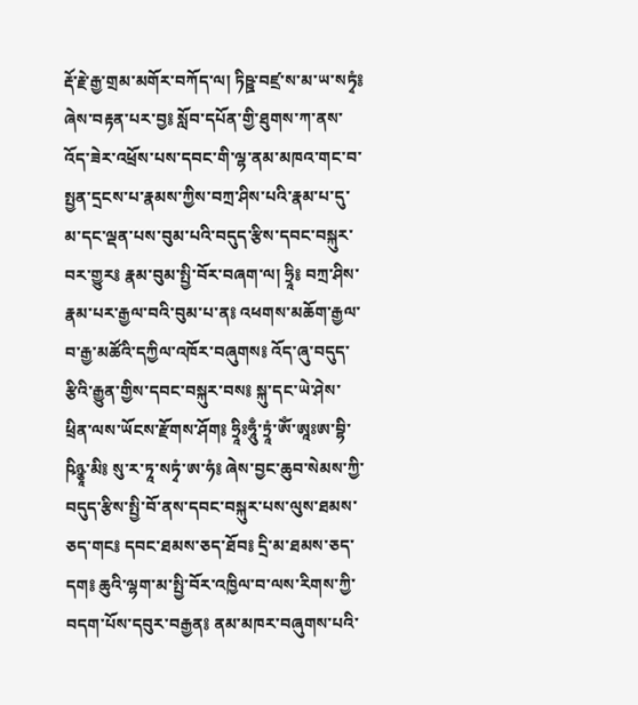རྡོ་རྗེ་རྒྱ་གྲམ་མགོར་བཀོད་ལ། ཏིཥྛ་བཛྲ་ས་མ་ཡ་སཏྭཾ༔ ཞེས་བརྟན་པར་བྱ༔ སློབ་དཔོན་གྱི་ཐུགས་ཀ་ནས་འོད་ཟེར་འཕྲོས་པས་དབང་གི་ལྷ་ནམ་མཁའ་གང་བ་སྤྱན་དྲངས་པ་རྣམས་ཀྱིས་བཀྲ་ཤིས་པའི་རྣམ་པ་དུ་མ་དང་ལྡན་པས་བུམ་པའི་བདུད་རྩིས་དབང་བསྐུར་བར་གྱུར༔ རྣམ་བུམ་སྤྱི་བོར་བཞག་ལ། ཧྲཱི༔ བཀྲ་ཤིས་རྣམ་པར་རྒྱལ་བའི་བུམ་པ་ན༔ འཕགས་མཆོག་རྒྱལ་བ་རྒྱ་མཚོའི་དཀྱིལ་འཁོར་བཞུགས༔ འོད་ཞུ་བདུད་རྩིའི་རྒྱུན་གྱིས་དབང་བསྐུར་བས༔ སྐུ་དང་ཡེ་ཤེས་ཕྲིན་ལས་ཡོངས་རྫོགས་ཤོག༔ ཧྲཱིཿཧཱུྃ་ཏྲཱཾ་ཨོཾ་ཨཱཿཨ་བྷི་ཥིཉྩཱ་མི༔ སུ་ར་ཏཱ་སཏྭཾ་ཨ་ཧཾ༔ ཞེས་བྱང་ཆུབ་སེམས་ཀྱི་བདུད་རྩིས་སྤྱི་བོ་ནས་དབང་བསྐུར་པས་ལུས་ཐམས་ཅད་གང༔ དབང་ཐམས་ཅད་ཐོབ༔ དྲི་མ་ཐམས་ཅད་དག༔ ཆུའི་ལྷག་མ་སྤྱི་བོར་འཁྱིལ་བ་ལས་རིགས་ཀྱི་བདག་པོས་དབུར་བརྒྱན༔ ནམ་མཁར་བཞུགས་པའི་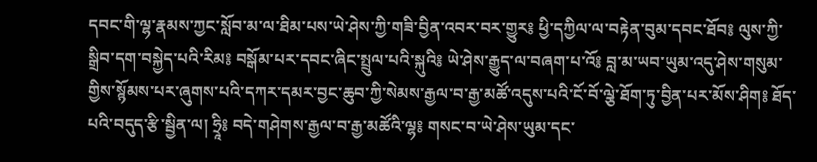དབང་གི་ལྷ་རྣམས་ཀྱང་སློབ་མ་ལ་ཐིམ་པས་ཡེ་ཤེས་ཀྱི་གཟི་བྱིན་འབར་བར་གྱུར༔ ཕྱི་དཀྱིལ་ལ་བརྟེན་བུམ་དབང་ཐོབ༔ ལུས་ཀྱི་སྒྲིབ་དག་བསྐྱེད་པའི་རིམ༔ བསྒོམ་པར་དབང་ཞིང་སྤྲུལ་པའི་སྐུའི༔ ཡེ་ཤེས་རྒྱུད་ལ་བཞག་པ་འོ༔ བླ་མ་ཡབ་ཡུམ་འདུ་ཤེས་གསུམ་གྱིས་སྙོམས་པར་ཞུགས་པའི་དཀར་དམར་བྱང་ཆུབ་ཀྱི་སེམས་རྒྱལ་བ་རྒྱ་མཚོ་འདུས་པའི་ངོ་བོ་ལྕེ་ཐོག་ཏུ་བྱིན་པར་མོས་ཤིག༔ ཐོད་པའི་བདུད་རྩི་སྦྱིན་ལ། ཧྲཱི༔ བདེ་གཤེགས་རྒྱལ་བ་རྒྱ་མཚོའི་ལྷ༔ གསང་བ་ཡེ་ཤེས་ཡུམ་དང་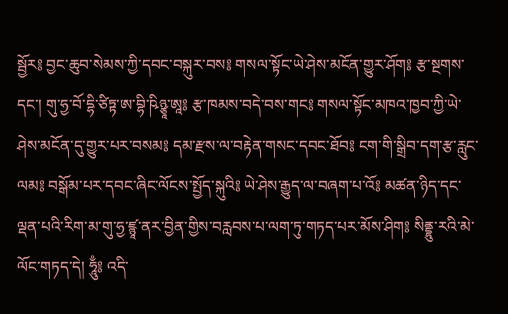སྦྱོར༔ བྱང་ཆུབ་སེམས་ཀྱི་དབང་བསྐུར་བས༔ གསལ་སྟོང་ཡེ་ཤེས་མངོན་གྱུར་ཤོག༔ རྩ་སྔགས་དང་། གུ་ཧྱ་བོ་དྷི་ཙིཏྟ་ཨ་བྷི་ཥིཉྩཱ་ཨཱ༔ རྩ་ཁམས་བདེ་བས་གང༔ གསལ་སྟོང་མཁའ་ཁྱབ་ཀྱི་ཡེ་ཤེས་མངོན་དུ་གྱུར་པར་བསམ༔ དམ་རྫས་ལ་བརྟེན་གསང་དབང་ཐོབ༔ ངག་གི་སྒྲིབ་དག་རྩ་རླུང་ལམ༔ བསྒོམ་པར་དབང་ཞིང་ལོངས་སྤྱོད་སྐུའི༔ ཡེ་ཤེས་རྒྱུད་ལ་བཞག་པ་འོ༔ མཚན་ཉིད་དང་ལྡན་པའི་རིག་མ་གུ་ཧྱ་ཛྙཱ་ནར་བྱིན་གྱིས་བརླབས་པ་ལག་ཏུ་གཏད་པར་མོས་ཤིག༔ སིནྡྷུ་རའི་མེ་ལོང་གཏད་དེ། ཧཱུྃ༔ འདི་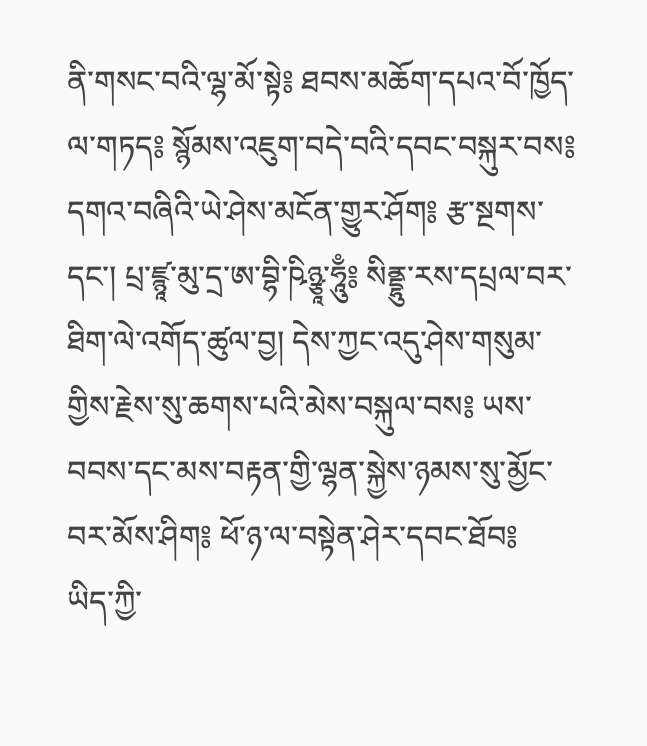ནི་གསང་བའི་ལྷ་མོ་སྟེ༔ ཐབས་མཆོག་དཔའ་བོ་ཁྱོད་ལ་གཏད༔ སྙོམས་འཇུག་བདེ་བའི་དབང་བསྐུར་བས༔ དགའ་བཞིའི་ཡེ་ཤེས་མངོན་གྱུར་ཤོག༔ རྩ་སྔགས་དང་། པྲ་ཛྙཱ་མུ་དྲ་ཨ་བྷི་ཥིཉྩཱ་ཧཱུྃ༔ སིནྡྷུ་རས་དཔྲལ་བར་ཐིག་ལེ་འགོད་ཚུལ་བྱ། དེས་ཀྱང་འདུ་ཤེས་གསུམ་གྱིས་རྗེས་སུ་ཆགས་པའི་མེས་བསྐུལ་བས༔ ཡས་བབས་དང་མས་བརྟན་གྱི་ལྷན་སྐྱེས་ཉམས་སུ་མྱོང་བར་མོས་ཤིག༔ ཕོ་ཉ་ལ་བསྟེན་ཤེར་དབང་ཐོབ༔ ཡིད་ཀྱི་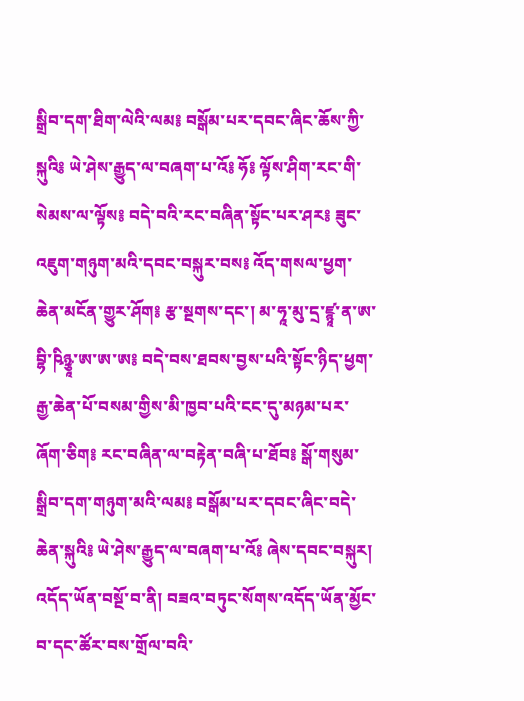སྒྲིབ་དག་ཐིག་ལེའི་ལམ༔ བསྒོམ་པར་དབང་ཞིང་ཆོས་ཀྱི་སྐུའི༔ ཡེ་ཤེས་རྒྱུད་ལ་བཞག་པ་འོ༔ ཧོ༔ ལྟོས་ཤིག་རང་གི་སེམས་ལ་ལྟོས༔ བདེ་བའི་རང་བཞིན་སྟོང་པར་ཤར༔ ཟུང་འཇུག་གཉུག་མའི་དབང་བསྐུར་བས༔ འོད་གསལ་ཕྱག་ཆེན་མངོན་གྱུར་ཤོག༔ རྩ་སྔགས་དང་། མ་ཧཱ་མུ་དྲ་ཛྙཱ་ན་ཨ་བྷི་ཥིཉྩཱ་ཨ་ཨ་ཨ༔ བདེ་བས་ཐབས་བྱས་པའི་སྟོང་ཉིད་ཕྱག་རྒྱ་ཆེན་པོ་བསམ་གྱིས་མི་ཁྱབ་པའི་ངང་དུ་མཉམ་པར་ཞོག་ཅིག༔ རང་བཞིན་ལ་བརྟེན་བཞི་པ་ཐོབ༔ སྒོ་གསུམ་སྒྲིབ་དག་གཉུག་མའི་ལམ༔ བསྒོམ་པར་དབང་ཞིང་བདེ་ཆེན་སྐུའི༔ ཡེ་ཤེས་རྒྱུད་ལ་བཞག་པ་འོ༔ ཞེས་དབང་བསྐུར། འདོད་ཡོན་བསྔོ་བ་ནི། བཟའ་བཏུང་སོགས་འདོད་ཡོན་མྱོང་བ་དང་ཚོར་བས་གྲོལ་བའི་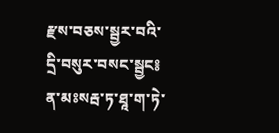རྫས་བཅས་སྦྱར་བའི་དྲི་བསུར་བསང་སྦྱང༔ ན་མཿསརྦ་ཏ་ཐཱ་ག་ཏེ་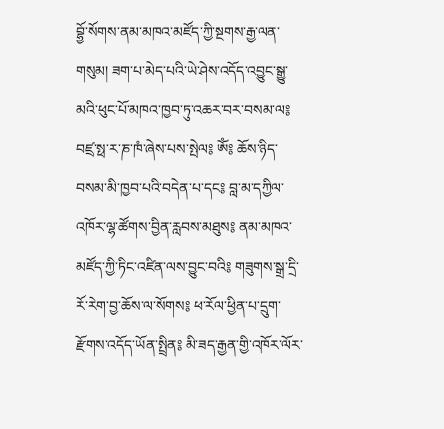བྷྱོ་སོགས་ནམ་མཁའ་མཛོད་ཀྱི་སྔགས་རྒྱ་ལན་གསུམ། ཟག་པ་མེད་པའི་ཡེ་ཤེས་འདོད་འབྱུང་སྒྱུ་མའི་ཕུང་པོ་མཁའ་ཁྱབ་ཏུ་འཆར་བར་བསམ་ལ༔ བཛྲ་སྥ་ར་ཎ་ཁཾ་ཞེས་པས་སྤེལ༔ ཨོཾ༔ ཆོས་ཉིད་བསམ་མི་ཁྱབ་པའི་བདེན་པ་དང༔ བླ་མ་དཀྱིལ་འཁོར་ལྷ་ཚོགས་བྱིན་རླབས་མཐུས༔ ནམ་མཁའ་མཛོད་ཀྱི་ཏིང་འཛིན་ལས་བྱུང་བའི༔ གཟུགས་སྒྲ་དྲི་རོ་རེག་བྱ་ཆོས་ལ་སོགས༔ ཕ་རོལ་ཕྱིན་པ་དྲུག་རྫོགས་འདོད་ཡོན་སྤྲིན༔ མི་ཟད་རྒྱན་གྱི་འཁོར་ལོར་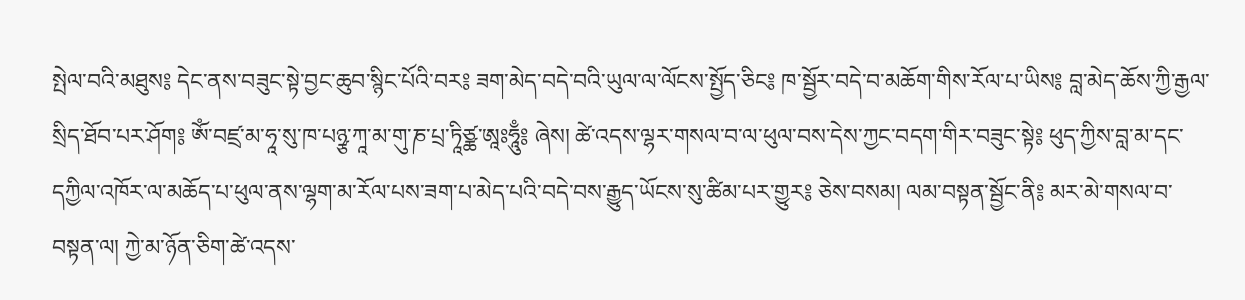སྤེལ་བའི་མཐུས༔ དེང་ནས་བཟུང་སྟེ་བྱང་ཆུབ་སྙིང་པོའི་བར༔ ཟག་མེད་བདེ་བའི་ཡུལ་ལ་ལོངས་སྤྱོད་ཅིང༔ ཁ་སྦྱོར་བདེ་བ་མཆོག་གིས་རོལ་པ་ཡིས༔ བླ་མེད་ཆོས་ཀྱི་རྒྱལ་སྲིད་ཐོབ་པར་ཤོག༔ ཨོཾ་བཛྲ་མ་ཧཱ་སུ་ཁ་པཉྩ་ཀཱ་མ་གུ་ཎ་པྲ་ཏཱིཙྪ་ཨཱཿཧཱུྃ༔ ཞེས། ཚེ་འདས་ལྷར་གསལ་བ་ལ་ཕུལ་བས་དེས་ཀྱང་བདག་གིར་བཟུང་སྟེ༔ ཕུད་ཀྱིས་བླ་མ་དང་དཀྱིལ་འཁོར་ལ་མཆོད་པ་ཕུལ་ནས་ལྷག་མ་རོལ་པས་ཟག་པ་མེད་པའི་བདེ་བས་རྒྱུད་ཡོངས་སུ་ཚིམ་པར་གྱུར༔ ཅེས་བསམ། ལམ་བསྟན་སྦྱོང་ནི༔ མར་མེ་གསལ་བ་བསྟན་ལ། ཀྱེ་མ་ཉོན་ཅིག་ཚེ་འདས་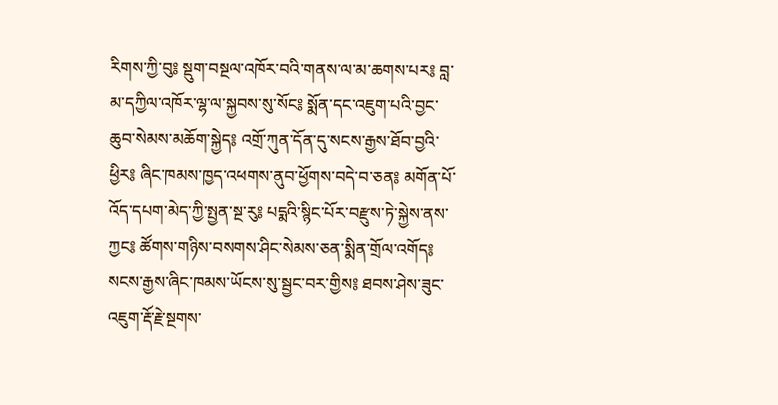རིགས་ཀྱི་བུ༔ སྡུག་བསྔལ་འཁོར་བའི་གནས་ལ་མ་ཆགས་པར༔ བླ་མ་དཀྱིལ་འཁོར་ལྷ་ལ་སྐྱབས་སུ་སོང༔ སྨོན་དང་འཇུག་པའི་བྱང་ཆུབ་སེམས་མཆོག་སྐྱེད༔ འགྲོ་ཀུན་དོན་དུ་སངས་རྒྱས་ཐོབ་བྱའི་ཕྱིར༔ ཞིང་ཁམས་ཁྱད་འཕགས་ནུབ་ཕྱོགས་བདེ་བ་ཅན༔ མགོན་པོ་འོད་དཔག་མེད་ཀྱི་སྤྱན་སྔ་རུ༔ པདྨའི་སྙིང་པོར་བརྫུས་ཏེ་སྐྱེས་ནས་ཀྱང༔ ཚོགས་གཉིས་བསགས་ཤིང་སེམས་ཅན་སྨིན་གྲོལ་འགོད༔ སངས་རྒྱས་ཞིང་ཁམས་ཡོངས་སུ་སྦྱང་བར་གྱིས༔ ཐབས་ཤེས་ཟུང་འཇུག་རྡོ་རྗེ་སྔགས་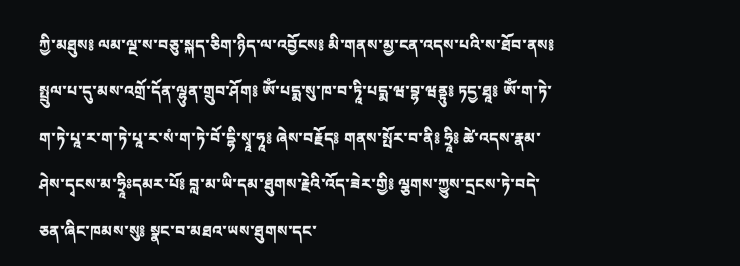ཀྱི་མཐུས༔ ལམ་ལྔ་ས་བཅུ་སྐད་ཅིག་ཉིད་ལ་འབྱོངས༔ མི་གནས་མྱ་ངན་འདས་པའི་ས་ཐོབ་ནས༔ སྤྲུལ་པ་དུ་མས་འགྲོ་དོན་ལྷུན་གྲུབ་ཤོག༔ ཨོཾ་པདྨ་སུ་ཁ་བ་ཏཱི་པདྨ་ཝ་བྷ་ཝནྟུ༔ ཏདྱ་ཐཱ༔ ཨོཾ་ག་ཏེ་ག་ཏེ་པཱ་ར་ག་ཏེ་པཱ་ར་སཾ་ག་ཏེ་བོ་དྷི་སྭཱ་ཧཱ༔ ཞེས་བརྗོད༔ གནས་སྤོར་བ་ནི༔ ཧྲཱི༔ ཚེ་འདས་རྣམ་ཤེས་དྭངས་མ་ཧྲཱིཿདམར་པོ༔ བླ་མ་ཡི་དམ་ཐུགས་རྗེའི་འོད་ཟེར་གྱི༔ ལྕགས་ཀྱུས་དྲངས་ཏེ་བདེ་ཅན་ཞིང་ཁམས་སུ༔ སྣང་བ་མཐའ་ཡས་ཐུགས་དང་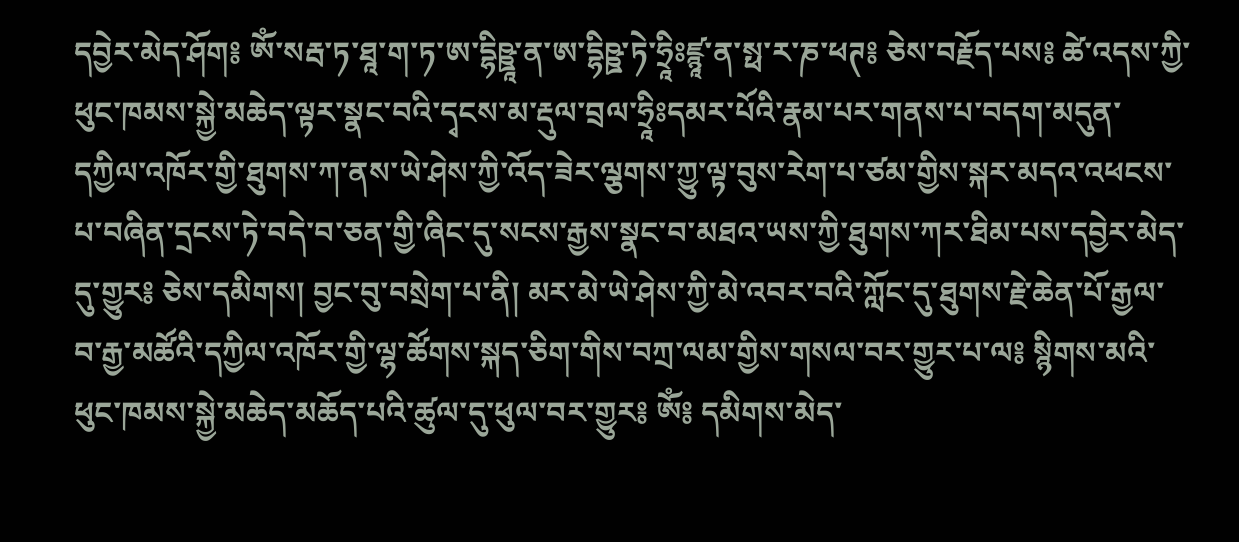དབྱེར་མེད་ཤོག༔ ཨོཾ་སརྦ་ཏ་ཐཱ་ག་ཏ་ཨ་དྷིཥྛཱ་ན་ཨ་དྷིཥྛ་ཏེ་ཧྲཱིཿཛྙཱ་ན་སྥ་ར་ཎ་ཕཊ༔ ཅེས་བརྗོད་པས༔ ཚེ་འདས་ཀྱི་ཕུང་ཁམས་སྐྱེ་མཆེད་ལྟར་སྣང་བའི་དྭངས་མ་རྡུལ་བྲལ་ཧྲཱིཿདམར་པོའི་རྣམ་པར་གནས་པ་བདག་མདུན་དཀྱིལ་འཁོར་གྱི་ཐུགས་ཀ་ནས་ཡེ་ཤེས་ཀྱི་འོད་ཟེར་ལྕགས་ཀྱུ་ལྟ་བུས་རེག་པ་ཙམ་གྱིས་སྐར་མདའ་འཕངས་པ་བཞིན་དྲངས་ཏེ་བདེ་བ་ཅན་གྱི་ཞིང་དུ་སངས་རྒྱས་སྣང་བ་མཐའ་ཡས་ཀྱི་ཐུགས་ཀར་ཐིམ་པས་དབྱེར་མེད་དུ་གྱུར༔ ཅེས་དམིགས། བྱང་བུ་བསྲེག་པ་ནི། མར་མེ་ཡེ་ཤེས་ཀྱི་མེ་འབར་བའི་ཀློང་དུ་ཐུགས་རྗེ་ཆེན་པོ་རྒྱལ་བ་རྒྱ་མཚོའི་དཀྱིལ་འཁོར་གྱི་ལྷ་ཚོགས་སྐད་ཅིག་གིས་བཀྲ་ལམ་གྱིས་གསལ་བར་གྱུར་པ་ལ༔ སྙིགས་མའི་ཕུང་ཁམས་སྐྱེ་མཆེད་མཆོད་པའི་ཚུལ་དུ་ཕུལ་བར་གྱུར༔ ཨོཾ༔ དམིགས་མེད་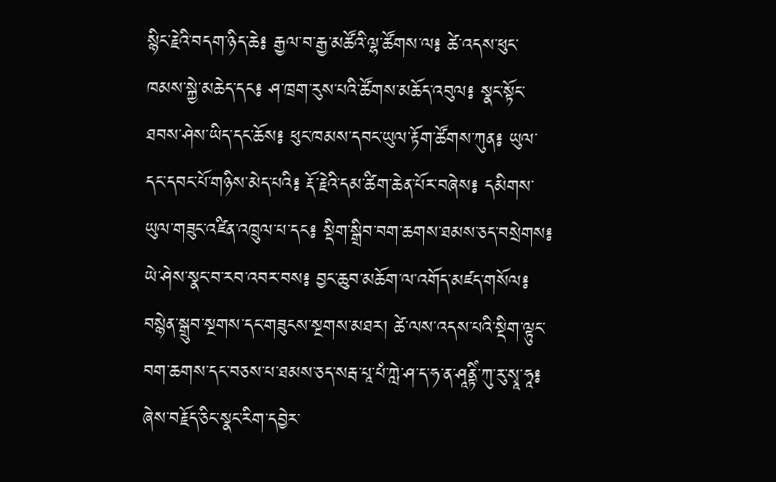སྙིང་རྗེའི་བདག་ཉིད་ཆེ༔ རྒྱལ་བ་རྒྱ་མཚོའི་ལྷ་ཚོགས་ལ༔ ཚེ་འདས་ཕུང་ཁམས་སྐྱེ་མཆེད་དང༔ ཤ་ཁྲག་རུས་པའི་ཚོགས་མཆོད་འབུལ༔ སྣང་སྟོང་ཐབས་ཤེས་ཡིད་དང་ཆོས༔ ཕུང་ཁམས་དབང་ཡུལ་རྟོག་ཚོགས་ཀུན༔ ཡུལ་དང་དབང་པོ་གཉིས་མེད་པའི༔ རྡོ་རྗེའི་དམ་ཚིག་ཆེན་པོར་བཞེས༔ དམིགས་ཡུལ་གཟུང་འཛིན་འཁྲུལ་པ་དང༔ སྡིག་སྒྲིབ་བག་ཆགས་ཐམས་ཅད་བསྲེགས༔ ཡེ་ཤེས་སྣང་བ་རབ་འབར་བས༔ བྱང་ཆུབ་མཆོག་ལ་འགོད་མཛད་གསོལ༔ བསྙེན་སྒྲུབ་སྔགས་དང་གཟུངས་སྔགས་མཐར། ཚེ་ལས་འདས་པའི་སྡིག་ལྟུང་བག་ཆགས་དང་བཅས་པ་ཐམས་ཅད་སརྦ་པཱ་པཾ་ཀླེ་ཤ་ད་ཧ་ན་ཤཱནྟིཾ་ཀུ་རུ་སྭཱ་ཧཱ༔ ཞེས་བརྗོད་ཅིང་སྣང་རིག་དབྱེར་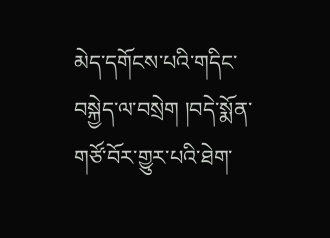མེད་དགོངས་པའི་གདིང་བསྐྱེད་ལ་བསྲེག །བདེ་སྨོན་གཙོ་བོར་གྱུར་པའི་ཐེག་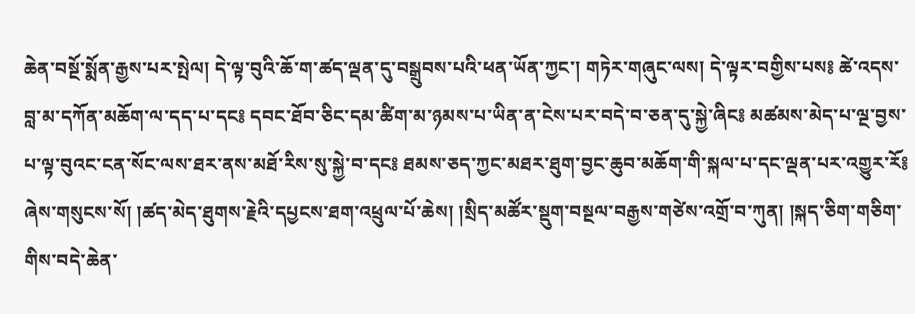ཆེན་བསྔོ་སྨོན་རྒྱས་པར་སྤེལ། དེ་ལྟ་བུའི་ཆོ་ག་ཚད་ལྡན་དུ་བསྒྲུབས་པའི་ཕན་ཡོན་ཀྱང་། གཏེར་གཞུང་ལས། དེ་ལྟར་བགྱིས་པས༔ ཚེ་འདས་བླ་མ་དཀོན་མཆོག་ལ་དད་པ་དང༔ དབང་ཐོབ་ཅིང་དམ་ཚིག་མ་ཉམས་པ་ཡིན་ན་ངེས་པར་བདེ་བ་ཅན་དུ་སྐྱེ་ཞིང༔ མཚམས་མེད་པ་ལྔ་བྱས་པ་ལྟ་བུའང་ངན་སོང་ལས་ཐར་ནས་མཐོ་རིས་སུ་སྐྱེ་བ་དང༔ ཐམས་ཅད་ཀྱང་མཐར་ཐུག་བྱང་ཆུབ་མཆོག་གི་སྐལ་པ་དང་ལྡན་པར་འགྱུར་རོ༔ ཞེས་གསུངས་སོ། །ཚད་མེད་ཐུགས་རྗེའི་དཔྱངས་ཐག་འཕྲུལ་པོ་ཆེས། །སྲིད་མཚོར་སྡུག་བསྔལ་བརྒྱས་གཙེས་འགྲོ་བ་ཀུན། །སྐད་ཅིག་གཅིག་གིས་བདེ་ཆེན་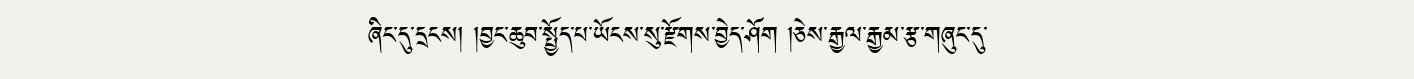ཞིང་དུ་དྲངས། །བྱང་ཆུབ་སྤྱོད་པ་ཡོངས་སུ་རྫོགས་བྱེད་ཤོག །ཅེས་རྒྱལ་རྒྱམ་རྩ་གཞུང་དུ་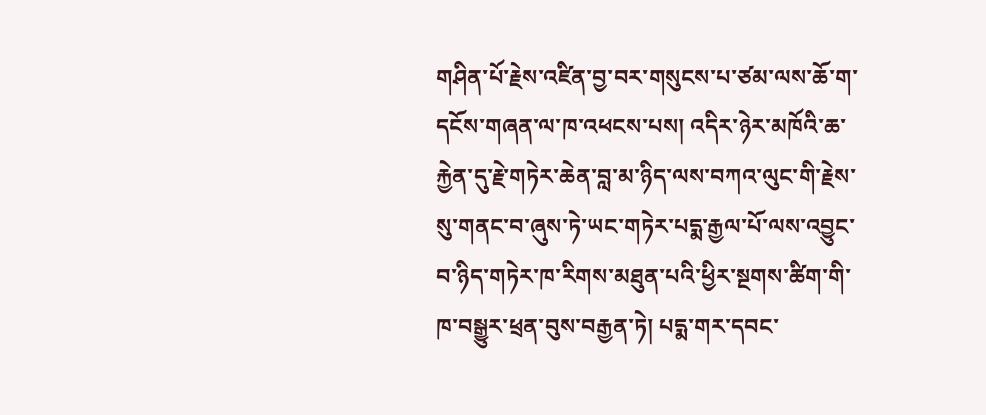གཤིན་པོ་རྗེས་འཛིན་བྱ་བར་གསུངས་པ་ཙམ་ལས་ཆོ་ག་དངོས་གཞན་ལ་ཁ་འཕངས་པས། འདིར་ཉེར་མཁོའི་ཆ་རྐྱེན་དུ་རྗེ་གཏེར་ཆེན་བླ་མ་ཉིད་ལས་བཀའ་ལུང་གི་རྗེས་སུ་གནང་བ་ཞུས་ཏེ་ཡང་གཏེར་པདྨ་རྒྱལ་པོ་ལས་འབྱུང་བ་ཉིད་གཏེར་ཁ་རིགས་མཐུན་པའི་ཕྱིར་སྔགས་ཚིག་གི་ཁ་བསྒྱུར་ཕྲན་བུས་བརྒྱན་ཏེ། པདྨ་གར་དབང་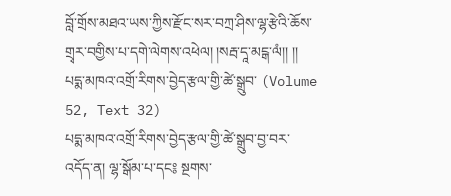བློ་གྲོས་མཐའ་ཡས་ཀྱིས་རྫོང་སར་བཀྲ་ཤིས་ལྷ་རྩེའི་ཆོས་གྲྭར་བགྱིས་པ་དགེ་ལེགས་འཕེལ། །སརྦ་དཱ་མངྒ་ལཾ།། །།
པདྨ་མཁའ་འགྲོ་རིགས་བྱེད་རྩལ་གྱི་ཚེ་སྒྲུབ་ (Volume 52, Text 32)
པདྨ་མཁའ་འགྲོ་རིགས་བྱེད་རྩལ་གྱི་ཚེ་སྒྲུབ་བྱ་བར་འདོད་ན། ལྷ་སྒོམ་པ་དང༔ སྔགས་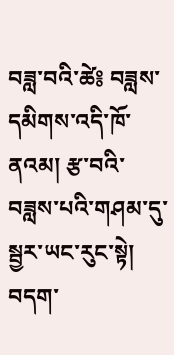བཟླ་བའི་ཚེ༔ བཟླས་དམིགས་འདི་ཁོ་ནའམ། རྩ་བའི་བཟླས་པའི་གཤམ་དུ་སྦྱར་ཡང་རུང་སྟེ། བདག་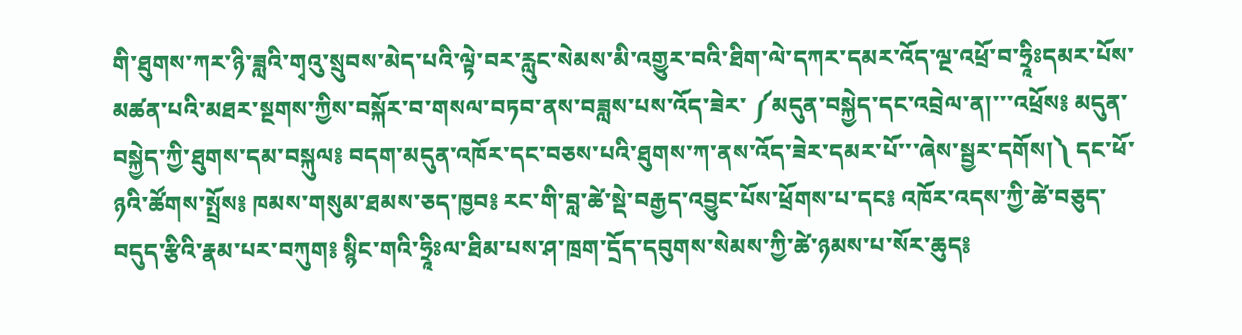གི་ཐུགས་ཀར་ཉི་ཟླའི་གྭའུ་སྲུབས་མེད་པའི་ལྟེ་བར་རླུང་སེམས་མི་འགྱུར་བའི་ཐིག་ལེ་དཀར་དམར་འོད་ལྔ་འཕྲོ་བ་ཧྲཱིཿདམར་པོས་མཚན་པའི་མཐར་སྔགས་ཀྱིས་བསྐོར་བ་གསལ་བཏབ་ནས་བཟླས་པས་འོད་ཟེར་ ༼མདུན་བསྐྱེད་དང་འབྲེལ་ན།་་་འཕྲོས༔ མདུན་བསྐྱེད་ཀྱི་ཐུགས་དམ་བསྐུལ༔ བདག་མདུན་འཁོར་དང་བཅས་པའི་ཐུགས་ཀ་ནས་འོད་ཟེར་དམར་པོ་་་ཞེས་སྦྱར་དགོས།༽ དང་ཕོ་ཉའི་ཚོགས་སྤྲོས༔ ཁམས་གསུམ་ཐམས་ཅད་ཁྱབ༔ རང་གི་བླ་ཚེ་སྡེ་བརྒྱད་འབྱུང་པོས་ཕྲོགས་པ་དང༔ འཁོར་འདས་ཀྱི་ཚེ་བཅུད་བདུད་རྩིའི་རྣམ་པར་བཀུག༔ སྙིང་གའི་ཧྲཱིཿལ་ཐིམ་པས་ཤ་ཁྲག་དྲོད་དབུགས་སེམས་ཀྱི་ཚེ་ཉམས་པ་སོར་ཆུད༔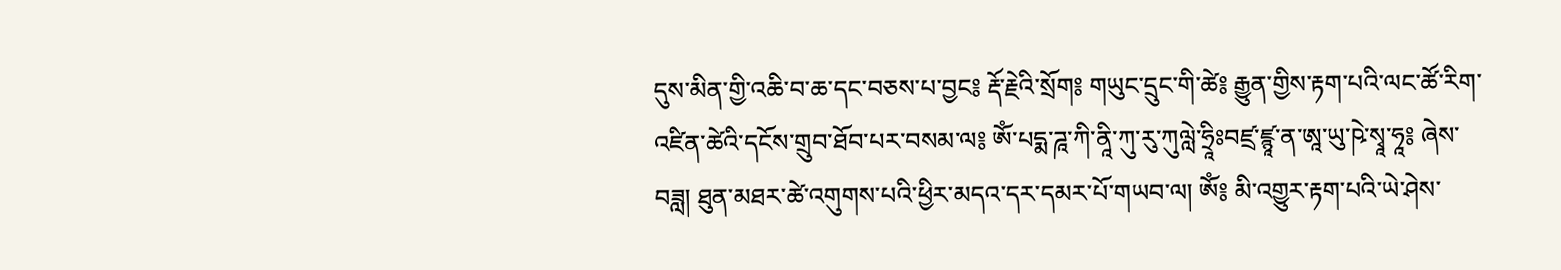དུས་མིན་གྱི་འཆི་བ་ཆ་དང་བཅས་པ་བྱང༔ རྡོ་རྗེའི་སྲོག༔ གཡུང་དྲུང་གི་ཚེ༔ རྒྱུན་གྱིས་རྟག་པའི་ལང་ཚོ་རིག་འཛིན་ཚེའི་དངོས་གྲུབ་ཐོབ་པར་བསམ་ལ༔ ཨོཾ་པདྨ་ཌཱ་ཀི་ནཱི་ཀུ་རུ་ཀུལླེ་ཧྲཱིཿབཛྲ་ཛྙཱ་ན་ཨཱ་ཡུ་ཥེ་སྭཱ་ཧཱ༔ ཞེས་བཟླ། ཐུན་མཐར་ཚེ་འགུགས་པའི་ཕྱིར་མདའ་དར་དམར་པོ་གཡབ་ལ། ཨོཾ༔ མི་འགྱུར་རྟག་པའི་ཡེ་ཤེས་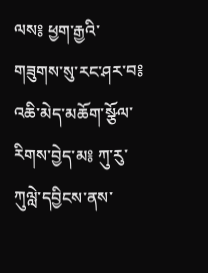ལས༔ ཕྱག་རྒྱའི་གཟུགས་སུ་རང་ཤར་བ༔ འཆི་མེད་མཆོག་སྩོལ་རིགས་བྱེད་མ༔ ཀུ་རུ་ཀུལླེ་དབྱིངས་ནས་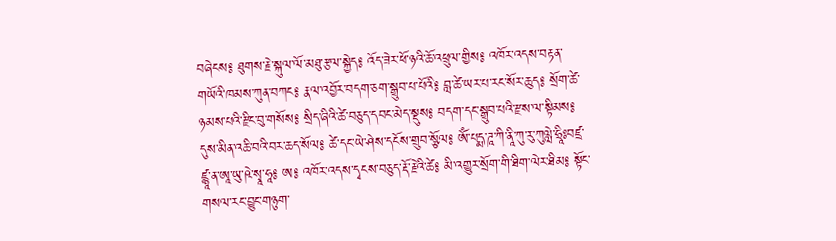བཞེངས༔ ཐུགས་རྗེ་སྐུལ་ལོ་མཐུ་རྩལ་སྐྱེད༔ འོད་ཟེར་ཕོ་ཉའི་ཆོ་འཕྲུལ་གྱིས༔ འཁོར་འདས་བརྟན་གཡོའི་ཁམས་ཀུན་བཀང༔ རྣལ་འབྱོར་བདག་ཅག་སྒྲུབ་པ་པོའི༔ བླ་ཚེ་ཡར་པ་རང་སོར་ཆུད༔ སྲོག་ཚེ་ཉམས་པའི་རྫིང་བུ་གསོས༔ སྲིད་ཞིའི་ཚེ་བཅུད་དབང་མེད་སྡུས༔ བདག་དང་སྒྲུབ་པའི་རྫས་ལ་སྟིམས༔ དུས་མིན་འཆི་བའི་བར་ཆད་སོལ༔ ཚེ་དང་ཡེ་ཤེས་དངོས་གྲུབ་སྩོལ༔ ཨོཾ་པདྨ་ཌཱ་ཀི་ནཱི་ཀུ་རུ་ཀུལླེ་ཧྲཱིཿབཛྲ་ཛྙཱ་ན་ཨཱ་ཡུ་ཥེ་སྭཱ་ཧཱ༔ ཨ༔ འཁོར་འདས་དྭངས་བཅུད་རྡོ་རྗེའི་ཚེ༔ མི་འགྱུར་སྲོག་གི་ཐིག་ལེར་ཐིམ༔ སྟོང་གསལ་རང་བྱུང་གཉུག་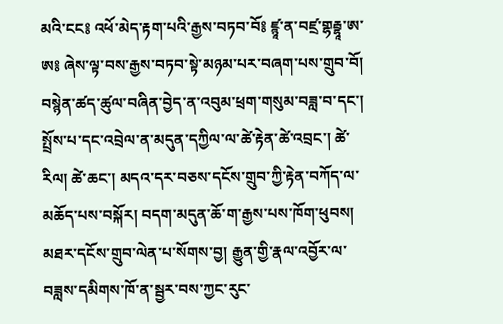མའི་ངང༔ འཕོ་མེད་རྟག་པའི་རྒྱས་བཏབ་བོ༔ ཛྙཱ་ན་བཛྲ་གྷརྦྷཱ་ཨ་ཨ༔ ཞེས་ལྟ་བས་རྒྱས་བཏབ་སྟེ་མཉམ་པར་བཞག་པས་གྲུབ་བོ། བསྙེན་ཚད་ཚུལ་བཞིན་བྱེད་ན་འབུམ་ཕྲག་གསུམ་བཟླ་བ་དང་། སྤྲོས་པ་དང་འབྲེལ་ན་མདུན་དཀྱིལ་ལ་ཚེ་རྟེན་ཚེ་འབྲང་། ཚེ་རིལ། ཚེ་ཆང་། མདའ་དར་བཅས་དངོས་གྲུབ་ཀྱི་རྟེན་བཀོད་ལ་མཆོད་པས་བསྐོར། བདག་མདུན་ཆོ་ག་རྒྱས་པས་ཁོག་ཕུབས། མཐར་དངོས་གྲུབ་ལེན་པ་སོགས་བྱ། རྒྱུན་གྱི་རྣལ་འབྱོར་ལ་བཟླས་དམིགས་ཁོ་ན་སྦྱར་བས་ཀྱང་རུང་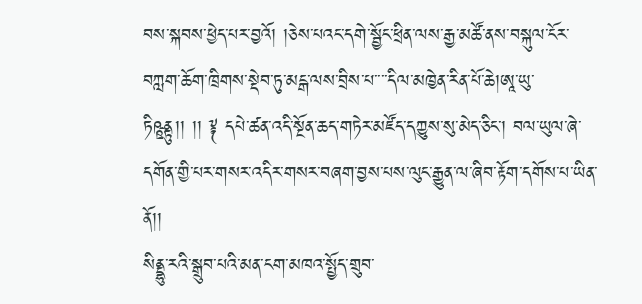བས་སྐབས་ཕྱེད་པར་བྱའོ། །ཅེས་པའང་དགེ་སྦྱོང་ཕྲིན་ལས་རྒྱ་མཚོ་ནས་བསྐུལ་ངོར་བཀླག་ཆོག་ཁྲིགས་སྡེབ་ཏུ་མངྒ་ལས་བྲིས་པ་་་་དིལ་མཁྱེན་རིན་པོ་ཆེ།ཨཱ་ཡུ་ཏིཥྛནྟུ།། །། ༈ དཔེ་ཚན་འདི་སྔོན་ཆད་གཏེར་མཛོད་དཀྱུས་སུ་མེད་ཅིང་། བལ་ཡུལ་ཞེ་དགོན་གྱི་པར་གསར་འདིར་གསར་བཞག་བྱས་པས་ལུང་རྒྱུན་ལ་ཞིབ་རྟོག་དགོས་པ་ཡིན་ནོ།།
སིནྡྷུ་རའི་སྒྲུབ་པའི་མན་ངག་མཁའ་སྤྱོད་གྲུབ་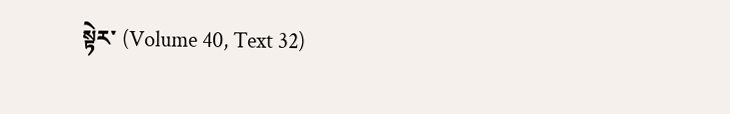སྟེར་ (Volume 40, Text 32)